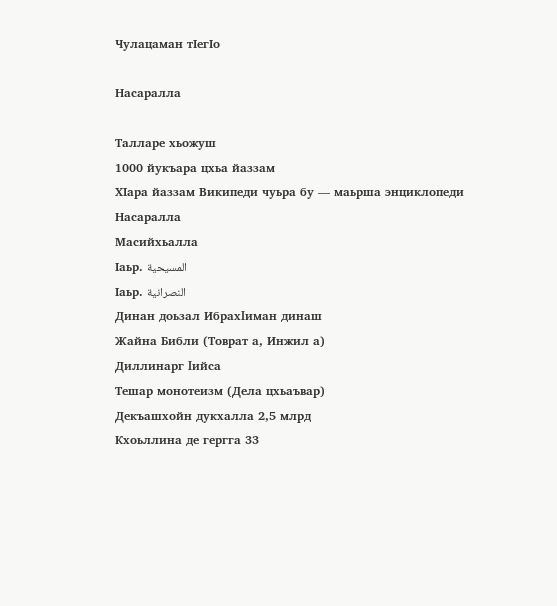Чулацаман тӀегӀо

Насаралла

Талларе хьожуш
1000 йукъара цхьа йаззам
ХӀара йаззам Википеди чуьра бу — маьрша энциклопеди
Насаралла
Масийхьалла
Ӏаьр. المسيحية
Ӏаьр. النصرانية
Динан доьзал Ибрахӏиман динаш
Жайна Библи (Товрат а, Инжил а)
Диллинарг ӏийса
Тешар монотеизм (Дела цхьаъвар)
Декъашхойн дукхалла 2,5 млрд
Кхоьллина де гергга 33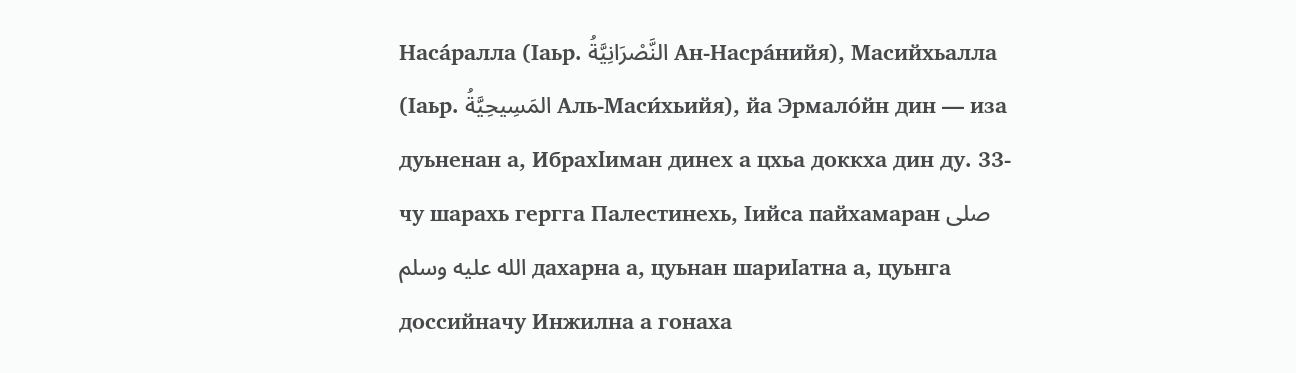Наса́ралла (Ӏаьр. النَّصْرَانِيَّةُ Ан-Насра́нийя), Масийхьалла (Ӏаьр. المَسِيحِيَّةُ Аль-Маси́хьийя), йа Эрмало́йн дин — иза дуьненан а, Ибрахӏиман динех а цхьа доккха дин ду. 33-чу шарахь гергга Палестинехь, Ӏийса пайхамаран صلى الله عليه وسلم дахарна а, цуьнан шариӏатна а, цуьнга доссийначу Инжилна а гонаха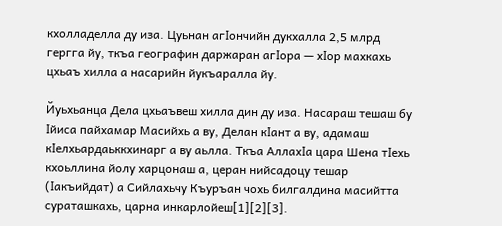кхолладелла ду иза. Цуьнан агӏончийн дукхалла 2,5 млрд гергга йу, ткъа географин даржаран агӏора — хӏор махкахь цхьаъ хилла а насарийн йукъаралла йу.

Йуьхьанца Дела цхьаъвеш хилла дин ду иза. Насараш тешаш бу ӏйиса пайхамар Масийхь а ву, Делан кӏант а ву, адамаш кӏелхьардаьккхинарг а ву аьлла. Ткъа Аллахӏа цара Шена тӏехь кхоьллина йолу харцонаш а, церан нийсадоцу тешар (ӏакъийдат) а Сийлахьчу Къуръан чохь билгалдина масийтта сураташкахь, царна инкарлойеш[1][2][3].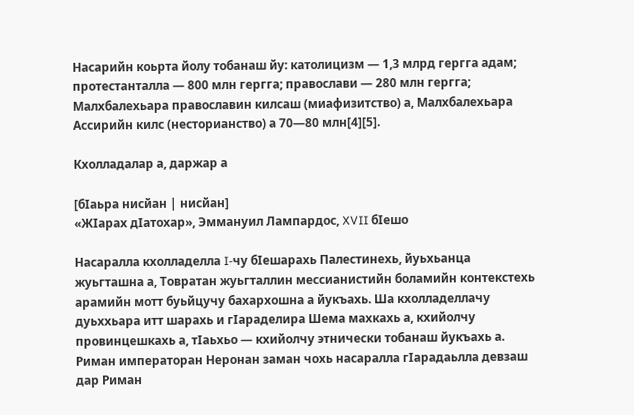Насарийн коьрта йолу тобанаш йу: католицизм — 1,3 млрд гергга адам; протестанталла — 800 млн гергга; православи — 280 млн гергга; Малхбалехьара православин килсаш (миафизитство) а, Малхбалехьара Ассирийн килс (несторианство) а 70—80 млн[4][5].

Кхолладалар а, даржар а

[бӀаьра нисйан | нисйан]
«Жӏарах дӏатохар», Эммануил Лампардос, XVII бӏешо

Насаралла кхолладелла I-чу бӏешарахь Палестинехь, йуьхьанца жуьгташна а, Товратан жуьгталлин мессианистийн боламийн контекстехь арамийн мотт буьйцучу бахархошна а йукъахь. Ша кхолладеллачу дуьххьара итт шарахь и гӏараделира Шема махкахь а, кхийолчу провинцешкахь а, тӏаьхьо — кхийолчу этнически тобанаш йукъахь а. Риман императоран Неронан заман чохь насаралла гӏарадаьлла девзаш дар Риман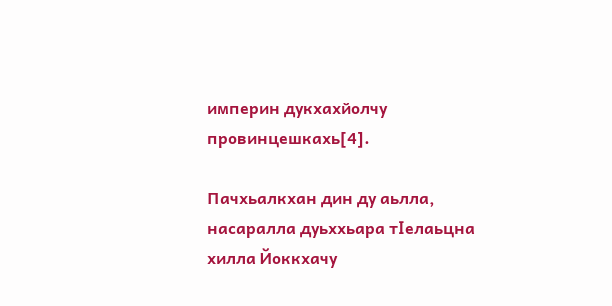империн дукхахйолчу провинцешкахь[4].

Пачхьалкхан дин ду аьлла, насаралла дуьххьара тӏелаьцна хилла Йоккхачу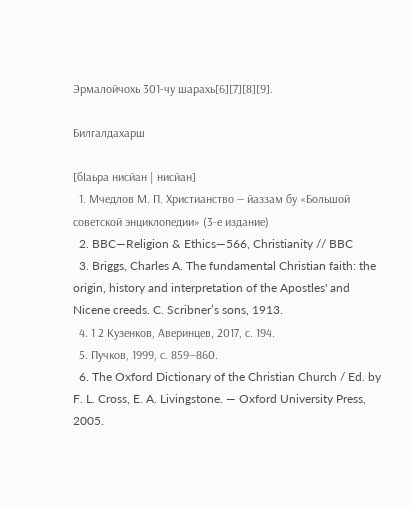Эрмалойчохь 301-чу шарахь[6][7][8][9].

Билгалдахарш

[бӀаьра нисйан | нисйан]
  1. Мчедлов М. П. Христианство — йаззам бу «Большой советской энциклопедии» (3-е издание)
  2. BBC—Religion & Ethics—566, Christianity // BBC
  3. Briggs, Charles A. The fundamental Christian faith: the origin, history and interpretation of the Apostles' and Nicene creeds. C. Scribner’s sons, 1913.
  4. 1 2 Кузенков, Аверинцев, 2017, с. 194.
  5. Пучков, 1999, с. 859—860.
  6. The Oxford Dictionary of the Christian Church / Ed. by F. L. Cross, E. A. Livingstone. — Oxford University Press, 2005.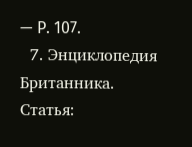— P. 107.
  7. Энциклопедия Британника. Статья: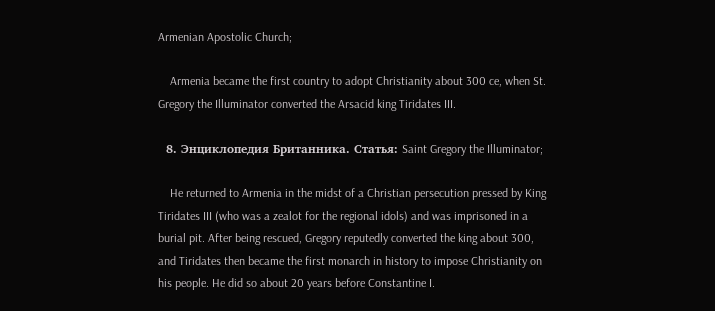Armenian Apostolic Church;

    Armenia became the first country to adopt Christianity about 300 ce, when St. Gregory the Illuminator converted the Arsacid king Tiridates III.

  8. Энциклопедия Британника. Статья: Saint Gregory the Illuminator;

    He returned to Armenia in the midst of a Christian persecution pressed by King Tiridates III (who was a zealot for the regional idols) and was imprisoned in a burial pit. After being rescued, Gregory reputedly converted the king about 300, and Tiridates then became the first monarch in history to impose Christianity on his people. He did so about 20 years before Constantine I.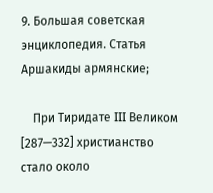9. Большая советская энциклопедия. Статья Аршакиды армянские;

    При Тиридате III Великом [287—332] христианство стало около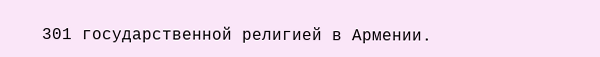301 государственной религией в Армении.